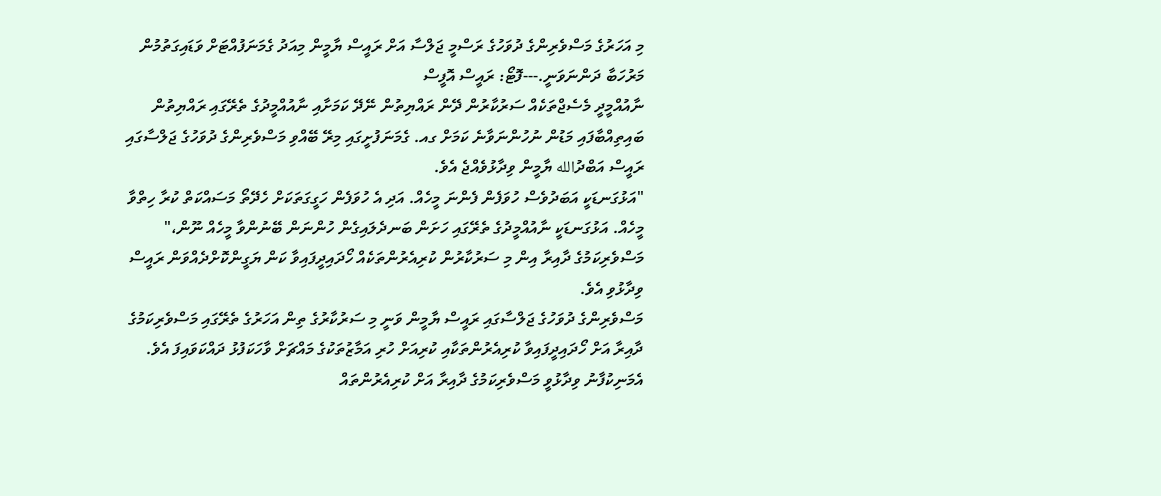މި އަހަރުގެ މަސްވެރިންގެ ދުވަހުގެ ރަސްމީ ޖަލްސާ އަށް ރައީސް ޔާމީން މިއަދު ގެމަނަފުއްޓަށް ވަޑައިގަތުމުން މަރުހަބާ ދަންނަވަނީ.---ފޮޓޯ: ރައީސް އޮފީސް
ނާއުއްމީދީ މެސެޖްތަކެއް ސަރުކާރުން ދޭން ރައްޔިތުން ނޭދޭ ކަމަށާއި ނާއުއްމީދުގެ ތެރޭގައި ރައްޔިތުން ބައިތިއްބާފައި މަޑުން ނުހުންނަވާނެ ކަމަށް ގއ. ގެމަނަފުށީގައި މިރޭ ބޭއްވި މަސްވެރިންގެ ދުވަހުގެ ޖަލްސާގައި ރައީސް އަބްދުالله ޔާމީން ވިދާޅުވެއްޖެ އެވެ.
"އަޅުގަނޑަކީ އަބަދުވެސް ހުވަފެން ފެންނަ މީހެއް. އަދި އެ ހުވަފެން ހަގީގަތަކަށް ހެދޭތޯ މަސައްކަތް ކުރާ ހިތްވާ މީހެއް. އަޅުގަނޑަކީ ނާއުއްމީދުގެ ތެރޭގައި ހަށަން ބަނދެލައިގެން ހުންނަން ބޭނުންވާ މީހެއް ނޫން،" މަސްވެރިކަމުގެ ދާއިރާ އިން މި ސަރުކާރުން ކުރިއެރުންތަކެއް ހޯދައިދީފައިވާ ކަން ޔަގީންކޮށްދެއްވަން ރައީސް ވިދާޅުވި އެވެ.
މަސްވެރިންގެ ދުވަހުގެ ޖަލްސާގައި ރައީސް ޔާމީން ވަނީ މި ސަރުކާރުގެ ތިން އަހަރުގެ ތެރޭގައި މަސްވެރިކަމުގެ ދާއިރާ އަށް ހޯދައިދީފައިވާ ކުރިއެރުންތަކާއި ކުރިއަށް ހުރި އަމާޒުތަކުގެ މައްޗަށް ވާހަކަފުޅު ދައްކަވައިފަ އެވެ.
އެމަނިކުފާނު ވިދާޅުވީ މަސްވެރިކަމުގެ ދާއިރާ އަށް ކުރިއެރުންތައް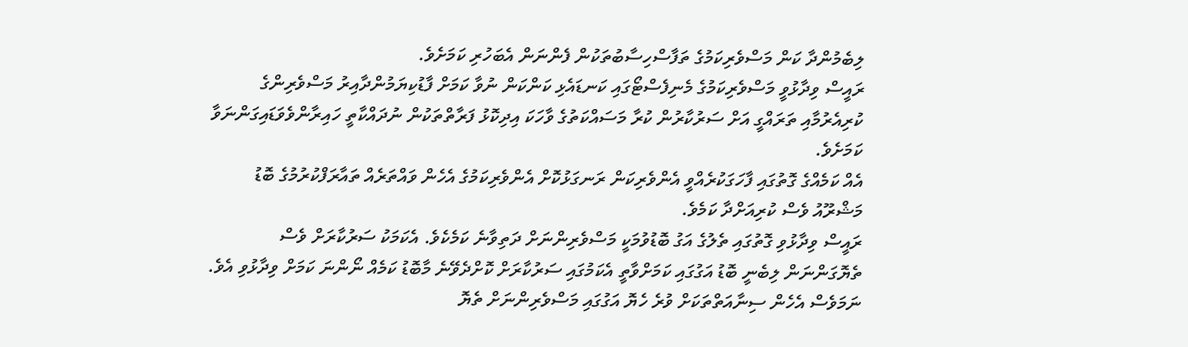ލިބެމުންދާ ކަން މަސްވެރިކަމުގެ ތަފާސްހިސާބުތަކުން ފެންނަން އެބަހުރި ކަމަށެވެ.
ރައީސް ވިދާޅުވީ މަސްވެރިކަމުގެ މެނިފެސްޓޯގައި ކަނޑައެޅި ކަންކަން ނުވާ ކަމަށް ފާޑުކިޔަމުންދާއިރު މަސްވެރިންގެ ކުރިއެރުމާއި ތަރައްގީ އަށް ސަރުކާރުން ކުރާ މަސައްކަތުގެ ވާހަކަ އިދިކޮޅު ފަރާތްތަކުން ނުދައްކާތީ ހައިރާންވެވަޑައިގަންނަވާ ކަމަށެވެ.
އެއް ކަމެއްގެ ގޮތުގައި ފާހަގަކުރެއްވީ އެންވެރިކަން ރަނގަޅުކޮށް އެންވެރިކަމުގެ އެހެން ވައްތަރެއް ތައާރަފްކުރުމުގެ ބޮޑު މަޝްރޫއު ވެސް ކުރިއަށްދާ ކަމެވެ.
ރައީސް ވިދާޅުވި ގޮތުގައި ތެލުގެ އަގު ބޮޑުވުމަކީ މަސްވެރިންނަށް ދަތިވާނެ ކަމެކެވެ. އެކަމަކު ސަރުކާރަށް ވެސް ތެޔޮގަންނަން ލިބެނީ ބޮޑު އަގުގައި ކަމަށްވާތީ އެކަމުގައި ސަރުކާރަށް ކޮށްދެވޭނެ މާބޮޑު ކަމެއް ނޯންނަ ކަމަށް ވިދާޅުވި އެވެ. ނަމަވެސް އެހެން ސިނާއަތްތަކަށް ވުރެ ހެޔޮ އަގުގައި މަސްވެރިންނަށް ތެޔޮ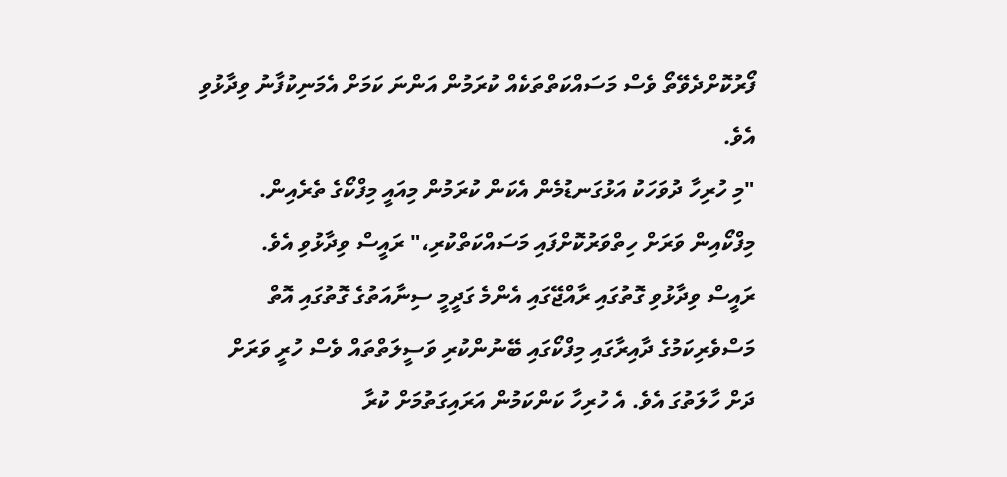ފޯރުކޮށްދެވޭތޯ ވެސް މަސައްކަތްތަކެއް ކުރަމުން އަންނަ ކަމަށް އެމަނިކުފާނު ވިދާޅުވި އެވެ.
"މި ހުރިހާ ދުވަހަކު އަޅުގަނޑުމެން އެކަން ކުރަމުން މިއައީ މިފްކޯގެ ތެރެއިން. މިފްކޯއިން ވަރަށް ހިތްވަރުކޮށްފައި މަސައްކަތްކުރި،" ރައީސް ވިދާޅުވި އެވެ.
ރައީސް ވިދާޅުވި ގޮތުގައި ރާއްޖޭގައި އެންމެ ގަދީމީ ސިނާއަތުގެ ގޮތުގައި އޮތް މަސްވެރިކަމުގެ ދާއިރާގައި މިފްކޯގައި ބޭނުންކުރި ވަސީލަތްތައް ވެސް ހުރީ ވަރަށް ދަށް ހާލަތުގަ އެވެ. އެ ހުރިހާ ކަންކަމުން އަރައިގަތުމަށް ކުރާ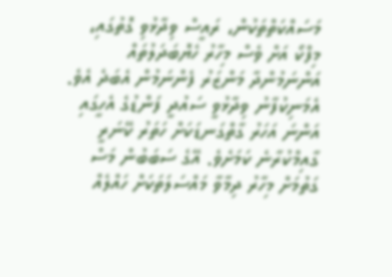މަސައްކަތްތަކުން، ރައީސް ވިދާޅުވި ގޮތުގައި، މިފްކޯ އަށް ވެސް މިހާރު ހެޔޮބަދަލުތައް އަންނަމުންދާ މަންޒަރު ފެންނަމުން އެބަދެ އެވެ.
އެމަނިކުފާނު ވިދާޅުވީ ސައުދީ ފަންޑުގެ އެހީގައި އަންނަ އަހަރު ގާތްގަނޑަކަށް ހަތަރު ކޭނަރީ ގާއިމްކުރާނެ ކަމަށެވެ. އޭގެ ސަބަބުން މަސް ގަތުމަށް މިހާރު ދިމާވާ މައްސަލަތަކަށް ހައްލެއް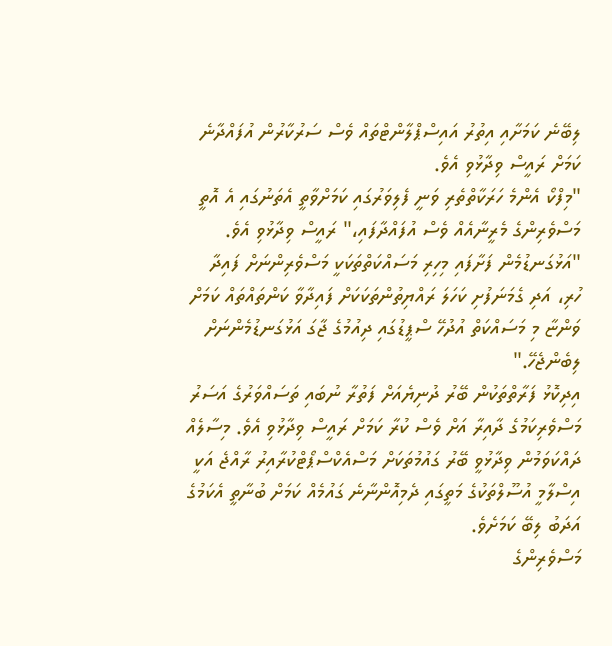ލިބޭނެ ކަމަށާއި އިތުރު އައިސްޕްލާންޓްތައް ވެސް ސަރުކާރުން އުފައްދާނެ ކަމަށް ރައީސް ވިދާޅުވި އެވެ.
"މިފްކޯ އެންމެ ހަރަކާތްތެރި ވަނީ ފެލިވަރުގައި ކަމަށްވާތީ އެތަނުގައި އެ އޮތީ މަސްވެރިންގެ މެރީނާއެއް ވެސް އުފައްދާފައި،" ރައީސް ވިދާޅުވި އެވެ.
"އަޅުގަނޑުމެން ފަށާފައި މިހިރި މަސައްކަތްތަކަކީ މަސްވެރިންނަށް ފައިދާ ހުރި، އަދި ގެމަނަފުށި ކަހަލަ ރައްޔިތުންތަކަކަށް ފައިދާވާ ކަންތައްތައް ކަމަށް ވަންޏާ މި މަސައްކަތް އުދުހޭ ސްޕީޑުގައި ދިއުމުގެ ޖާގަ އަޅުގަނޑުމެންނަށް ލިބެންޖެހޭ."
އިދިކޮޅު ފަރާތްތަކުން ބޭރު ދުނިޔެއަށް ފަތުރާ ނުބައި ތަސައްވަރުގެ އަސަރު މަސްވެރިކަމުގެ ދާއިރާ އަށް ވެސް ކުރާ ކަމަށް ރައީސް ވިދާޅުވި އެވެ. މިސާލެއް ދައްކަވަމުން ވިދާޅުވީ ބޭރު ގައުމުތަކަށް މަސްއެކްސްޕޯޓްކުރާއިރު ރާއްޖެ އަކީ އިސްލާމީ އުސޫލްތަކުގެ މަތީގައި ދެމިއޮންނާނެ ގައުމެއް ކަމަށް ބުނާތީ އެކަމުގެ އަދަބު ލިބޭ ކަމަށެވެ.
މަސްވެރިންގެ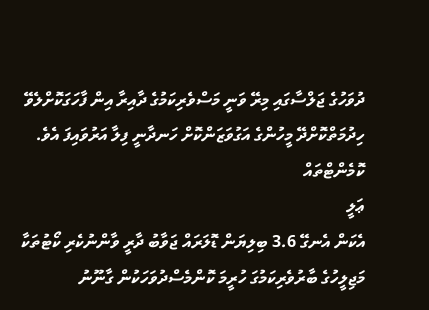ދުވަހުގެ ޖަލްސާގައި މިރޭ ވަނީ މަސްވެރިކަމުގެ ދާއިރާ އިން ފާހަގަކޮށްލެވޭ ހިދުމަތްކޮށްދޭ މީހުންގެ އަގުވަޒަންކޮށް ހަނދާނީ ފިލާ އަރުވައިފަ އެވެ.
ކޮމެންޓްތައް
ޢަލީ
އެކަން އެނގޭ 3.6 ބިލިޔަން ޑޮލަރައް ޖަވާބު ދާރީ ވާންނުކެރި ކޯޓުތަކާ މަޖިލީހުގެ ބާރުވެރިކަމުގަ ހުރީމަ ކޮންމެސްދުވަހަކުން ގާނޫނު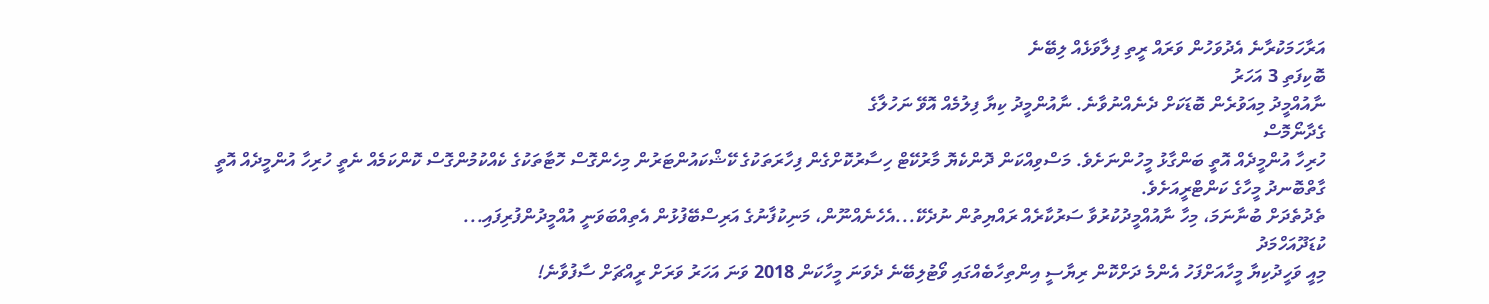އަރާހަމަކުރާނެ އެދުވަހުން ވަރައް ރީތި ފިލާވަޅެއް ލިބޭނެ
ބޮކިފަތި 3 އަހަރު
ނާއުއްމީދު މިއަވުރެން ބޮޑަކަށް ދެނެއްނުވާނެ. ނާއުންމީދު ކިޔާ ފިލުމެއް އޮވޭ ނަހުލާގެ
ގެދާނޯމޮސް
ހުރިހާ އުންމީދެއް އޮތީ ބަންގާޅު މީހުންނަށެވެ. މަސްވިއްކަން ދޮންކެޔޮ މާރުކޭޓް ހިސާރުކޮށްގެން ފިހާރަތަކުގެ ކޭޝްކައުންޓަރުން މިހެންގޮސް ހޮޓާތަކުގެ ކެއްކުމުންގޮސް ކޮންކަމެއް ނެތީ ހުރިހާ އުންމީދެއް އޮތީ ގާތްބޮނދު މީހާގެ ކަންޓްރީއަށެވެ.
ތެދުތެދަށް ބުނާނަމަ، މިހާ ނާއުއްމީދުކުރުވާ ސަރުކާރެއް ރައްޔިތުން ނުދެކޭ...އެހެނެއްނޫން، މަނިކުފާނުގެ އަރިސްބޭފުޅުން އެތިއްބަވަނީ އުއްމީދުންފުރިފައި...
ކުޑަދޫއަހްމަދު
މިއީ ވަހީދުކިޔާ މީހާއަށްފަހު އެންމެ ދަށްކޮން ރިޔާސީ އިންތިހާބެއްގައި ވޯޓުލިބޭނެ ދެވަނަ މީހާކަން 2018 ވަނަ އަހަރު ވަރަށް ރީއްޗަށް ސާފުވާނެ!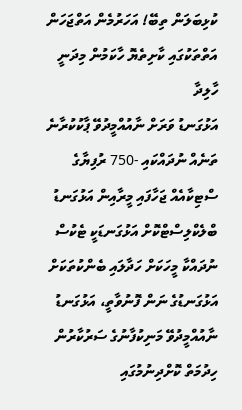ކުޅިބަލަން ތިބޭ! އަހަރުމެން އަތްޖަހަން އަތްތަކުގައި ކާށިތެޔޮ ހާކަމުން މިދަނީ
ހާލިދާ
އަޅުގަނޑު ވަރަށް ނާއުއްމީދުވޭ ޕާކުކުރާނެ ތަނެއް ނުދައްކައި -750 ރުފިޔާގެ ސްޓިކާއެއް ޖަހާފައި މީރާއިން އަޅުގަނޑު ބްލެކްލިސްޓްކޮށް އަޅުގަނޑަކީ ޓެކުސް ނުދައްކާ މީހަކަށް ހަދާލައި ބެންކުތަކަށް އަޅުގަނޑުގެ ނަން ފޮނުވާތީ، އަޅުގަނޑު ނާއުއްމީދުވޭ މަނިކުފާނުގެ ސަރުކާރުން ހިދުމަތް ކޮށްދިނުމުގައި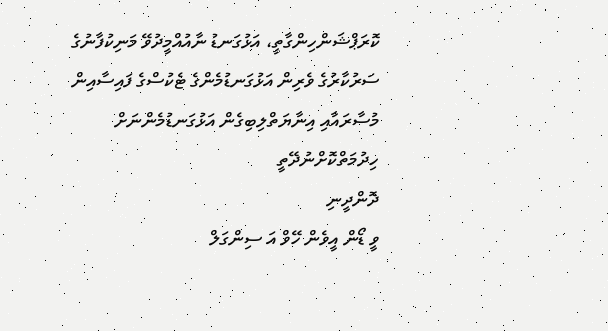ކޮރަޕްޝަންހިންގާތީ، އަޅުގަނޑު ނާއުއްމީދުވޭ މަނިކުފާނުގެ ސަރުކާރުގެ ވެރިން އަޅުގަނޑުމެންގެ ޓެކުސްގެ ފައިސާއިން މުސާރައާއި އިނާޔަތްލިބިގެން އަޅުގަނޑުމެންނަށް ހިދުމަތްކޮށްނުދޭތީ
ދޮންދީނި
ވީ ޑޯން އީވެން ހޭވް އަ ސިންގަލް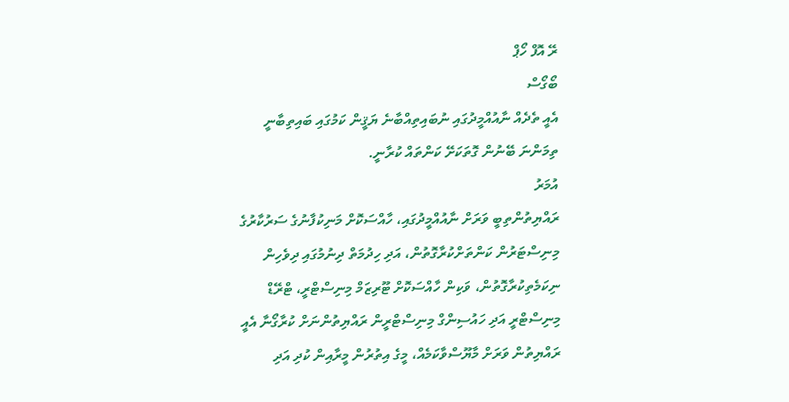ރޭ އޮފް ހޯޕް
ބޯގޯސް
އެއީ ތެދެއް ނާއުއްމީދުގައި ނުބައިތިއްބާނެ ޔަޤީން ކަމުގައި ބައިތިބާނީ ތިމަންނަ ބޭނުން ގޮތަކަށޭ ކަންތައް ކުރާނީ.
އުމަރު
ރައްޔިތުންތިބީ ވަރަށް ނާއުއްމީދުގައި، ހާއްސަކޮށް މަނިކުފާނުގެ ސަރުކާރުގެ މިނިސްޓަރުން ކަންތަށްކުރާގޮތުން، އަދި ހިދުމަތް ދިނުމުގައި ދިވެހިން ނިކަމެތިކުރާގޮތުން، ވަކިން ހާއްސަކޮށް ޓޫރިޒަމް މިނިސްޓްރީ، ޓްރޭޑް މިނިސްޓްރީ އަދި ހައުސިންގް މިނިސްޓްރީން ރައްޔިތުންނަށް ކުރާގޯނާ އެއީ ރައްޔިތުން ވަރަށް މާޔޫސްވާކަމެއް، މީގެ އިތުރުން މީރާއިން ކުދި އަދި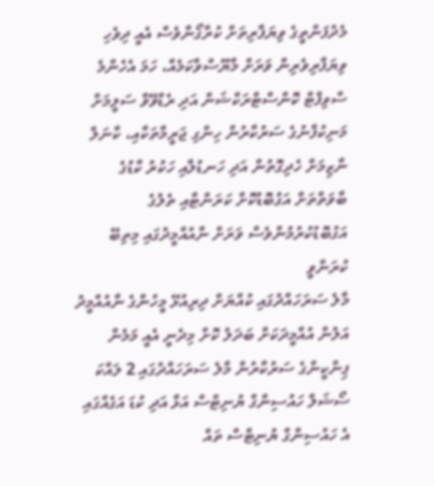މެދުފަންތީގެ ވިޔަފާރިތަށް ކުރާގޯނާވެސް އެއީ ދިވެހި ވިޔަފާރިވެރިން ވަރަށް މާޔޫސްވާކަމެއް، ހަމަ އެހެންމެ ސްވިފްޓް ކޮންސްޓްރަކްޝަން އަދި ރެޑްވޭވް ސަލީމަށް މަނިކުފާނުގެ ސަރުކާރުން ހިންގި ޖަރީމާތަކާއި، ކާނަލް ނާޒިމަށް ހެދިގޮތުން އަދި ހަނޑުލާއި ހަކުރު ކާޑުގެ ބާވަތްތަށް އަގުބޮޑުކޮށް ކަރަންޓާއި ތެލުގެ އަގުބޮޑުކުރުމުންވެސް ވަރަށް ނާއުއްމީދުގައި މިތިބޭ
ކުރަންވީ
މާލެ ސަރަހައްދުގައި ކުއްޔަށް ދިރިއުޅޭ މީހުންގެ ނާއުއްމީދު އަލުން އުއްމީދަކަށް ބަދަލު ކޮށް މިދެނީ އެއީ މަމެން ޕިންކީންގެ ސަރުކާރުން މާލެ ސަރަހައްދުގައި 2 ލައްކަ ސޯޝަލް ހައުސިންގް ޔުނިޓްސް އަޅާ އަދި ކުޑަ އަގެއްގައި އެ ހައުސިންގް ޔުނިޓްސް ތައް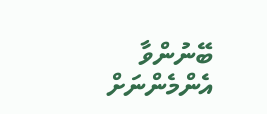ބޭނުންވާ އެންމެންނަށް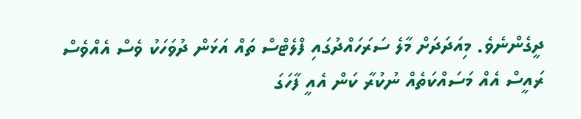ދީގެންނެވެ. މިއަދަދަށް މާލެ ސަރަހައްދުގައި ފްލެޓްސް ތައް އަޅަން ދުވަހަކު ވެސް އެއްވެސް ރައީސް އެއް މަސައްކަތެއް ނުކުރާ ކަން އެއީ ފާހަގަ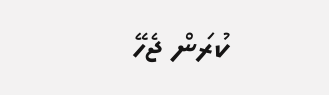ކުރަން ޖެހޭ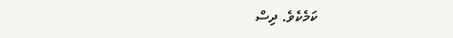ކަމެކެވެ. ދިސް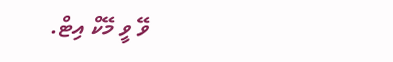ވޭ ވީ މޭކް އިޓް.